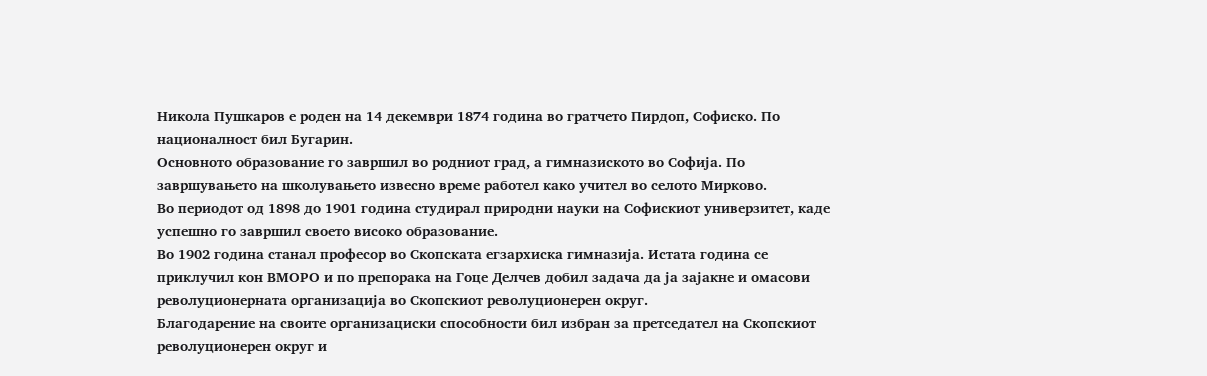Никола Пушкаров е роден на 14 декември 1874 година во гратчето Пирдоп, Софиско. По националност бил Бугарин.
Основното образование го завршил во родниот град, а гимназиското во Софија. По завршувањето на школувањето извесно време работел како учител во селото Мирково.
Во периодот од 1898 до 1901 година студирал природни науки на Софискиот универзитет, каде успешно го завршил своето високо образование.
Во 1902 година станал професор во Скопската егзархиска гимназија. Истата година се приклучил кон ВМОРО и по препорака на Гоце Делчев добил задача да ја зајакне и омасови револуционерната организација во Скопскиот револуционерен округ.
Благодарение на своите организациски способности бил избран за претседател на Скопскиот револуционерен округ и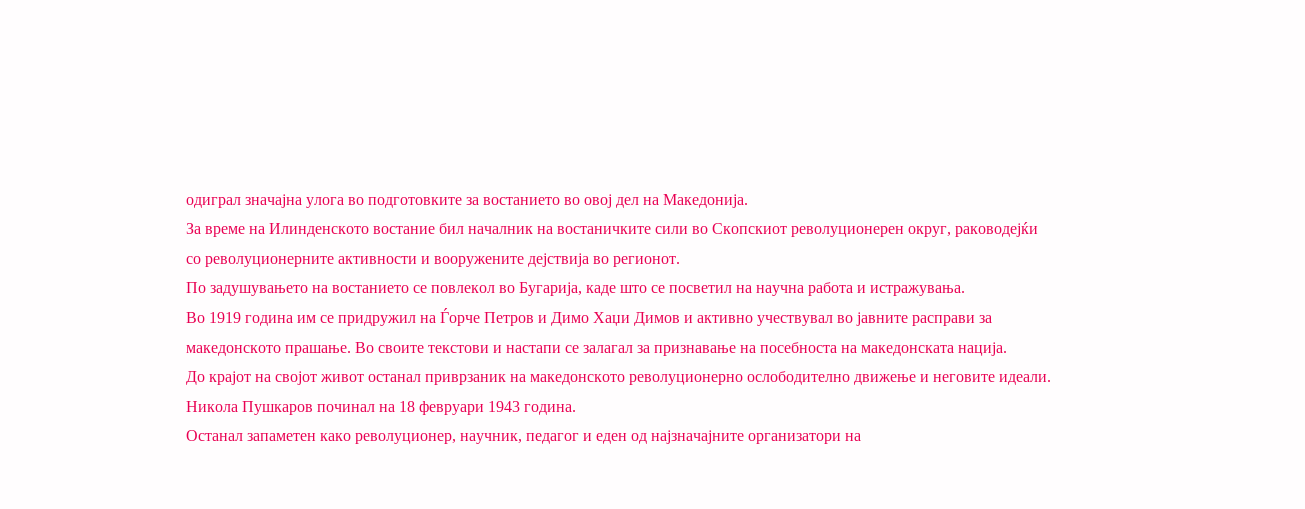одиграл значајна улога во подготовките за востанието во овој дел на Македонија.
За време на Илинденското востание бил началник на востаничките сили во Скопскиот револуционерен округ, раководејќи со револуционерните активности и вооружените дејствија во регионот.
По задушувањето на востанието се повлекол во Бугарија, каде што се посветил на научна работа и истражувања.
Во 1919 година им се придружил на Ѓорче Петров и Димо Хаџи Димов и активно учествувал во јавните расправи за македонското прашање. Во своите текстови и настапи се залагал за признавање на посебноста на македонската нација.
До крајот на својот живот останал приврзаник на македонското револуционерно ослободително движење и неговите идеали.
Никола Пушкаров починал на 18 февруари 1943 година.
Останал запаметен како револуционер, научник, педагог и еден од најзначајните организатори на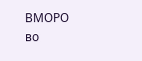ВМОРО во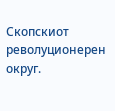Скопскиот револуционерен округ.